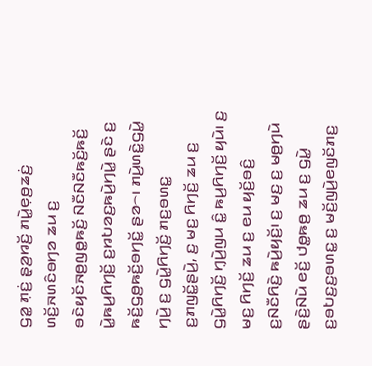ꤞꤤ꤭ ꤊ꤫ꤢꤦ꤬ ꤔ꤫ꤤ꤬ꤙꤢꤩ꤬ ꤊꤣꤧ꤭ꤕ꤫ꤥ꤬ꤘꤢꤦ꤬ ꤛꤢꤩ꤬ꤏꤛꤢꤨꤋꤚꤤ ꤘꤣ ꤢ꤬ ꤋꤢꤧꤟꤢꤩꤏꤥ꤬ꤜꤥ꤭ꤒꤢꤩ꤬ ꤡꤢꤪꤡꤢꤪꤒꤢꤩ꤬ꤒꤢꤩ꤬ ꤣꤧ꤭ꤒꤣ꤬ꤖꤚꤢꤩ꤬ ꤢ꤬ꤙꤝꤤꤢ꤬ꤒꤣꤧ꤬ꤚꤣꤧ꤭ ꤔꤢꤧ ꤢ꤬ ꤒꤢꤩ꤬ꤞꤥ꤬ꤒꤢꤩ꤬ꤋꤚꤢꤩ꤭ ꤔꤤ꤮꤯ ꤊꤣꤧ꤬ꤛꤢꤧ꤭ꤞꤣꤧ꤭ ꤚꤣꤧ꤬ ꤢ꤬ ꤞꤣꤧ꤭ꤖꤚꤢꤩ꤬ ꤊꤢ꤬ꤋꤛꤢ꤭ ꤢ꤬ꤊꤜꤢꤩ꤭ꤔꤣꤧ꤬, ꤢ꤬ ꤗꤢ꤬ ꤖꤚꤢꤩ꤬ ꤘꤣ ꤢ꤬ ꤞꤣꤧ꤭ꤖꤚꤢꤩ꤬ ꤚ꤫ꤣꤧ꤬ꤜꤣ ꤢꤨ꤭ ꤒꤣ꤬ꤖꤚꤢꤩ꤬ ꤟꤣꤧ꤯ ꤢ꤬ ꤗꤢ꤬ ꤖꤚꤢꤩ꤬ ꤘꤣ ꤢ꤬ ꤕꤣ ꤟꤢꤩ꤬ꤋꤢꤨ꤬ ꤢ꤬ꤡꤢꤪꤖꤢꤧ꤬ ꤒꤣꤧ꤬ꤟꤢꤩ꤬꤯ ꤢ꤬ ꤗꤢ꤬ ꤢ꤬ ꤗꤥ꤬ꤚꤣꤧ ꤔꤢꤧ꤬ꤡꤣꤧ ꤕꤢꤩ꤬ ꤓꤥ꤭ꤒꤥ꤬ ꤘꤣ ꤢ꤬ ꤞꤣꤧ꤭ ꤢ꤬ꤋꤝꤢ꤬ꤢ꤬ꤋꤛꤢ꤭ ꤢ꤬ ꤗꤢꤩ꤬ꤜꤣꤧ꤬ꤕꤜꤢꤩꤊꤢ꤬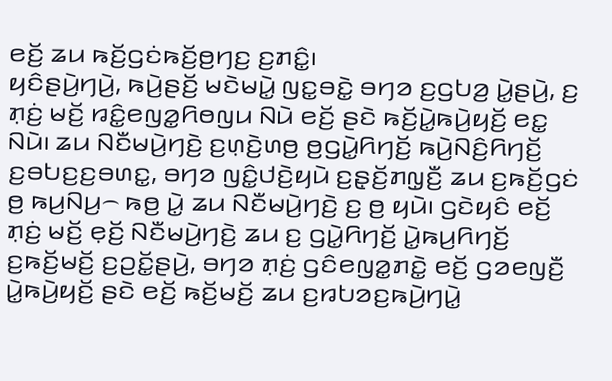ꤕꤢꤩ꤬ ꤘꤣ ꤒꤢꤩ꤬ꤞꤢꤦꤒꤢꤩ꤬ꤥ꤬ꤚꤢ꤬ ꤢ꤬ꤊꤢꤨ꤭꤯
ꤟꤢꤨꤔꤣꤧ꤬ꤚꤣꤧ꤬, ꤒꤣꤧ꤬ꤔꤢꤩ꤬ ꤗꤢꤧꤗꤣꤧ꤭ ꤜꤢ꤭ꤋꤢꤧ꤭ ꤋꤚꤤ ꤢ꤬ꤞꤝꤤ꤬ ꤣꤧ꤭ꤔꤣꤧ꤬, ꤢ꤬ ꤊ꤫ꤢꤦ꤬ ꤗꤢꤩ꤬ ꤙꤢꤨ꤭ꤕꤜꤤ꤭ꤖꤥꤜꤣ ꤡꤣꤧ ꤕꤢꤩ꤬ ꤔꤢꤧ ꤒꤢꤩ꤬ꤣꤧ꤭ꤒꤣꤧ꤬ꤟꤢꤩ꤬ ꤕꤢ꤭ ꤡꤣꤧ꤯ ꤘꤣ ꤡꤢꤪꤗꤣꤧ꤬ꤚꤢꤧ꤬ ꤢ꤬ꤛ꤫ꤢꤧ꤬ꤛꤥ꤬ ꤥ꤬ꤞꤣꤧ꤭ꤖꤚꤢꤩ꤬ ꤒꤣꤧ꤬ꤡꤢꤨ꤬ꤖꤚꤢꤩ꤬ ꤢ꤬ꤋꤝꤢ꤬ꤢ꤬ꤋꤛꤢ꤭, ꤋꤚꤤ ꤜꤢꤨ꤭ꤓꤢꤧ꤬ꤟꤣꤧ ꤢ꤬ꤔ꤫ꤢꤩ꤬ꤊꤜ꤫ꤢꤪ꤬ ꤘꤣ ꤢ꤬ꤒꤢꤩ꤬ꤞꤢꤦ ꤥ꤬ ꤒꤣ꤬ꤡꤣ꤬꤮ ꤒꤥ꤬ ꤣꤧ꤭ ꤘꤣ ꤡꤢꤪꤗꤣꤧ꤬ꤚꤢꤧ꤬ ꤢ꤬ ꤥ꤬ ꤟꤣꤧ꤯ ꤞꤢꤧꤟꤢꤨ ꤕꤢꤩ꤬ ꤊ꤫ꤢꤦ꤬ ꤗꤢꤩ꤬ ꤕ꤫ꤢꤩ꤬ ꤡꤢꤪꤗꤣꤧ꤬ꤚꤢꤧ꤬ ꤘꤣ ꤢ꤬ ꤞꤣꤧ꤭ꤖꤚꤢꤩ꤬ ꤣꤧ꤭ꤒꤣ꤬ꤖꤚꤢꤩ꤬ ꤢ꤬ꤒꤢꤩ꤬ꤗꤢꤩ꤬ ꤢ꤬ꤑꤢꤩ꤭ꤔꤣꤧ꤬, ꤋꤚꤤ ꤊ꤫ꤢꤦ꤬ ꤞꤢꤨꤕꤜꤤ꤭ꤊꤢꤧ꤭ ꤕꤢꤩ꤬ ꤞꤤꤕꤜꤢꤪ꤬ ꤣꤧ꤭ꤒꤣꤧ꤬ꤟꤢꤩ꤬ ꤔꤢꤧ ꤕꤢꤩ꤬ ꤒꤢꤩ꤬ꤗꤢꤩ꤬ ꤘꤣ ꤢ꤬ꤙꤝꤤꤢ꤬ꤒꤣꤧ꤬ꤚꤣꤧ꤭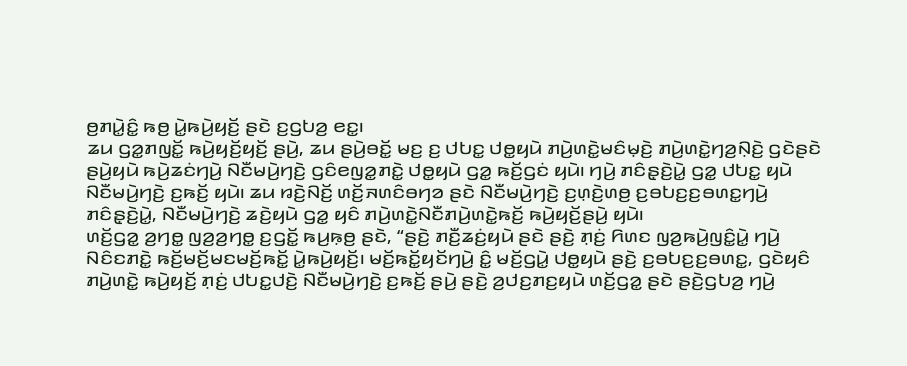ꤥ꤬ꤊꤣꤧ꤭ꤢꤨ꤭ ꤒꤥ꤬ ꤣꤧ꤭ꤒꤣꤧ꤬ꤟꤢꤩ꤬ ꤔꤢꤧ ꤢ꤬ꤞꤝꤤ꤬ ꤕꤢ꤭꤯
ꤘꤣ ꤞꤤ꤭ꤊꤜꤢꤩ꤭ ꤒꤣꤧ꤬ꤟꤢꤩ꤬ꤟꤢꤩ꤬ ꤔꤣꤧ꤬, ꤘꤣ ꤔꤣꤧ꤬ꤋꤢꤩ꤭ ꤗꤢ꤬ ꤢ꤬ ꤓꤝꤢ꤭ ꤓꤥ꤭ꤟꤣꤧ ꤊꤣꤧ꤬ꤛꤢꤧ꤭ꤗꤢꤨꤗ꤫ꤢꤧ꤬ ꤊꤣꤧ꤬ꤛꤢꤧ꤭ꤚꤤ꤬ꤡ꤫ꤢꤧ꤬ ꤞꤢꤧꤔꤢꤧ ꤔꤣꤧ꤬ꤟꤣꤧ ꤒꤣꤧ꤬ꤘꤢꤦꤚꤣꤧ꤬ ꤡꤢꤪꤗꤣꤧ꤬ꤚꤢꤧ꤬ ꤞꤢꤨꤕꤜꤤ꤭ꤊꤢꤧ꤭ ꤓꤥ꤭ꤟꤣꤧ ꤞꤤ꤭ ꤒꤢꤩ꤬ꤞꤢꤦ ꤟꤣꤧ꤯ ꤚꤣꤧ꤬ ꤊꤢꤨꤔ꤫ꤢꤧ꤬ꤣꤧ꤭ ꤞꤤ꤭ ꤓꤝꤢ꤭ ꤟꤣꤧ ꤡꤢꤪꤗꤣꤧ꤬ꤚꤢꤧ꤬ ꤢ꤬ꤒꤢꤩ꤬ ꤟꤣꤧ꤯ ꤘꤣ ꤙꤢꤧ꤬ꤡꤢꤩ꤬ ꤛꤢꤩ꤬ꤏꤛꤢꤨꤋꤚꤤ ꤔꤢꤧ ꤡꤢꤪꤗꤣꤧ꤬ꤚꤢꤧ꤬ ꤢ꤬ꤛ꤫ꤢꤧ꤬ꤛꤥ꤬ ꤢ꤬ꤋꤝꤢ꤬ꤢ꤬ꤋꤛꤢ꤭ꤚꤣꤧ꤬ ꤊꤢꤨꤔ꤫ꤢꤧ꤬ꤣꤧ꤭, ꤡꤢꤪꤗꤣꤧ꤬ꤚꤢꤧ꤬ ꤘꤢꤧ꤬ꤟꤣꤧ ꤞꤤ꤭ ꤟꤢꤨ ꤊꤣꤧ꤬ꤛꤢꤧ꤭ꤡꤢꤪꤊꤣꤧ꤬ꤛꤢꤧ꤭ꤒꤢꤩ꤬ ꤒꤣꤧ꤬ꤟꤢꤩ꤬ꤔꤣꤧ꤬ ꤟꤣꤧ꤯
ꤛꤢꤩ꤬ꤞꤤ꤭ ꤤ꤬ꤚꤥ꤭ ꤜꤤ꤬ꤤ꤬ꤚꤥ꤭ ꤢ꤬ꤞꤢꤩ꤭ ꤒꤣ꤬ꤒ꤫ꤥ꤬ ꤔꤢꤧ, “ꤔꤢꤧ꤬ ꤊꤢꤪ꤬ꤘꤢꤦ꤬ꤟꤣꤧ ꤔꤢꤧ ꤔꤢꤧ꤬ ꤊ꤫ꤢꤦ꤬ ꤖꤛꤢ ꤜꤤ꤬ꤒꤣꤧ꤬ꤜꤢꤨ꤭ꤣꤧ꤭ ꤚꤣꤧ꤬ ꤡꤢꤨꤢꤊꤢꤧ꤭ ꤒꤢꤩ꤬ꤗꤢꤩ꤬ꤗꤢꤗꤢꤩ꤬ꤒꤢꤩ꤭ ꤣꤧ꤭ꤒꤣꤧ꤬ꤟꤢꤩ꤬꤯ ꤗꤢꤩ꤬ꤒꤢꤩ꤭ꤟꤢꤩꤚꤣꤧ꤬ ꤢꤨ꤭ ꤗꤢꤩ꤬ꤞꤣꤧ꤭ ꤓꤥ꤭ꤟꤣꤧ ꤔꤢꤧ꤬ ꤢ꤬ꤋꤝꤢ꤬ꤢ꤬ꤋꤛꤢ꤭, ꤞꤢꤧꤟꤢꤨ ꤊꤣꤧ꤬ꤛꤢꤧ꤭ ꤒꤣꤧ꤬ꤟꤢꤩ꤬ ꤊ꤫ꤢꤦ꤬ ꤓꤝꤢ꤭ꤓꤢꤧ꤬ ꤡꤢꤪꤗꤣꤧ꤬ꤚꤢꤧ꤬ ꤢ꤬ꤒꤢꤩ꤬ ꤔꤣꤧ꤬ ꤔꤢꤧ꤬ ꤤ꤬ꤓꤢ꤬ꤊꤢ꤬ꤟꤣꤧ ꤛꤢꤩ꤬ꤞꤤ꤭ ꤔꤢꤧ ꤔꤢꤧ꤬ꤞꤝꤤ꤬ ꤚꤣꤧ꤬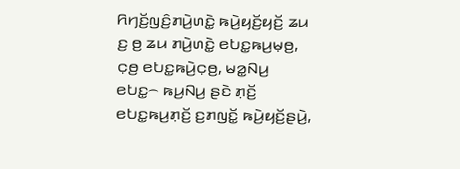ꤖꤚꤢꤩ꤬ꤜꤢꤨ꤬ꤊꤣꤧ꤬ꤛꤢꤧ꤭ ꤒꤣꤧ꤬ꤟꤢꤩ꤬ꤟꤢꤩ꤬ ꤘꤣ ꤢ꤬ ꤥ꤬ ꤘꤣ ꤊꤣꤧ꤬ꤛꤢꤧ꤭ ꤕꤝꤢ꤭ꤒꤣ꤬ꤗ꤫ꤥ꤬, ꤍ꤫ꤥ꤬ ꤕꤝꤢ꤭ꤒꤣꤧ꤬ꤍ꤫ꤥ꤬, ꤗꤤ꤭ꤡꤣ꤬ ꤕꤝꤢ꤭꤮ ꤒꤣ꤬ꤡꤣ꤬ ꤔꤢꤧ ꤊ꤫ꤢꤩ꤬ ꤕꤝꤢ꤭ꤒꤣ꤬ꤊ꤫ꤢꤩ꤬ ꤢ꤬ꤊꤜꤢꤩ꤭ ꤒꤣꤧ꤬ꤟꤢꤩ꤬ꤔꤣꤧ꤬,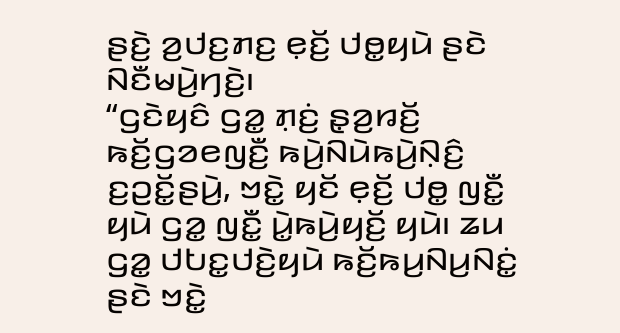ꤔꤢꤧ꤬ ꤤ꤬ꤓꤢ꤬ꤊꤢ꤬ ꤕ꤫ꤢꤩ꤬ ꤓꤥ꤭ꤟꤣꤧ ꤔꤢꤧ ꤡꤢꤪꤗꤣꤧ꤬ꤚꤢꤧ꤬꤯
“ꤞꤢꤧꤟꤢꤨ ꤞꤤ꤭ ꤊ꤫ꤢꤦ꤬ ꤔ꤫ꤤ꤬ꤙꤢꤩ꤬ ꤒꤢꤩ꤬ꤞꤤꤕꤜꤢꤪ꤬ ꤒꤣꤧ꤬ꤡꤣꤧꤒꤣꤧ꤬ꤡ꤫ꤢꤨ꤬ ꤢ꤬ꤑꤢꤩ꤭ꤔꤣꤧ꤬, ꤠꤢꤧ꤭ ꤟꤢꤩ ꤕ꤫ꤢꤩ꤬ ꤓꤥ꤭ ꤜꤢꤪ꤭ ꤟꤣꤧ ꤞꤤ꤭ ꤜꤢꤪ꤭ ꤣꤧ꤭ꤒꤣꤧ꤬ꤟꤢꤩ꤬ ꤟꤣꤧ꤯ ꤘꤣ ꤞꤤ꤭ ꤓꤝꤢ꤭ꤓꤢꤧ꤬ꤟꤣꤧ ꤒꤢꤩ꤬ꤒꤣ꤬ꤡꤣ꤬ꤡꤢꤦ꤭ ꤔꤢꤧ ꤠꤢꤧ꤭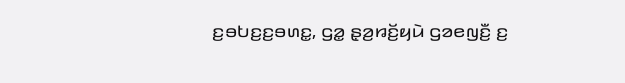ꤢ꤬ꤋꤝꤢ꤬ꤢ꤬ꤋꤛꤢ꤭, ꤞꤤ꤭ ꤔ꤫ꤤ꤬ꤙꤢꤩ꤬ꤟꤣꤧ ꤞꤤꤕꤜꤢꤪ꤬ ꤢ꤬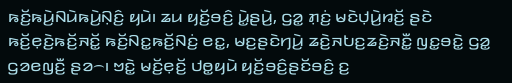ꤒꤢꤩ꤬ꤒꤣꤧ꤬ꤡꤣꤧꤒꤣꤧ꤬ꤡ꤫ꤢꤨ꤬ ꤟꤣꤧ꤯ ꤘꤣ ꤟꤢꤩ꤬ꤋꤢꤨ꤬ ꤣꤧ꤭ꤔꤣꤧ꤬, ꤞꤤ꤭ ꤊ꤫ꤢꤦ꤬ ꤗꤢꤧꤓ꤫ꤣꤧ꤬ꤙꤢꤩ꤬ ꤔꤢꤧ ꤒꤢꤩ꤬ꤕ꤫ꤢꤧ꤬ꤒꤢꤩ꤬ꤏꤢꤩ꤭ ꤒꤢꤩ꤬ꤡꤢ꤭ꤒꤢꤩ꤬ꤡꤢꤦ꤬ ꤕꤢ꤭, ꤗꤢ꤬ꤔꤢꤧꤚꤣꤧ꤬ ꤘꤢꤧ꤬ꤏꤝꤢ꤬ꤘꤢꤧ꤬ꤏꤢꤪ꤭ ꤜꤢ꤭ꤋꤢꤧ꤭ ꤞꤤ꤭ ꤞꤤꤕꤜꤢꤪ꤬ ꤔꤤ꤮꤯ ꤠꤢꤧ꤭ ꤗꤢꤩ꤬ꤕ꤫ꤢꤩ꤬ ꤓꤥ꤭ꤟꤣꤧ ꤟꤢꤩ꤬ꤋꤢꤨ꤬ꤔꤢꤩꤋꤢꤨ꤬ ꤢ꤬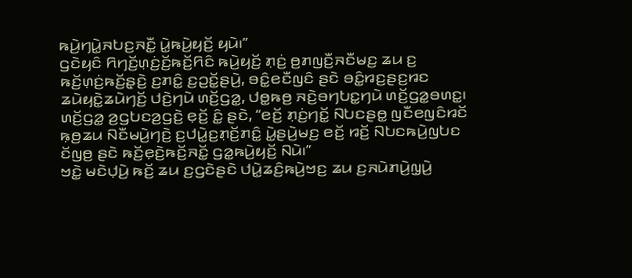ꤒꤣꤧ꤬ꤚꤣꤧ꤭ꤏꤝꤢ꤬ꤏꤢꤪ꤭ ꤣꤧ꤭ꤒꤣꤧ꤬ꤟꤢꤩ꤬ ꤟꤣꤧ꤯”
ꤞꤢꤧꤟꤢꤨ ꤖꤚꤢꤩ꤬ꤛ꤫ꤢꤦ꤬ꤢꤩ꤬ꤒꤢꤩ꤬ꤖꤢꤨ ꤒꤣꤧ꤬ꤟꤢꤩ꤬ ꤊ꤫ꤢꤦ꤬ ꤥ꤬ꤊꤜꤢꤪ꤬ꤏꤢꤪꤗꤢ꤬ ꤘꤣ ꤢ꤬ ꤒꤢꤩ꤬ꤛ꤫ꤢꤦ꤬ꤒꤢꤩ꤬ꤔ꤫ꤢꤧ꤬ ꤢ꤬ꤊꤢꤨ꤭ ꤢ꤬ꤑꤢꤩ꤭ꤔꤣꤧ꤬, ꤋꤢꤨ꤭ꤕꤢꤪꤜꤢꤨ ꤔꤢꤧ ꤋꤢꤨ꤭ꤙꤢ꤬ꤔꤢ꤬ꤙꤢ ꤘꤣꤧꤟꤢꤧ꤭ꤘꤣꤧꤚꤢꤩ꤬ ꤓꤢꤧ꤬ꤚꤣꤧ ꤛꤢꤩ꤬ꤞꤤ꤭, ꤓꤥ꤭ꤒꤥ꤬ ꤏꤢꤧ꤬ꤋꤚꤝꤢ꤭ꤚꤣꤧ ꤛꤢꤩ꤬ꤞꤤ꤭ꤋꤛꤢ꤭꤯ ꤛꤢꤩ꤬ꤞꤤ꤭ ꤤ꤬ꤞꤝꤢꤤ꤬ꤞꤢꤧ꤬ ꤕ꤫ꤢꤩ꤬ ꤢꤨ꤭ ꤔꤢꤧ, “ꤕꤢꤩ꤬ ꤊ꤫ꤢꤦ꤬ꤚꤢꤩ꤭ ꤡꤝꤢꤔꤥ꤭ ꤜꤢꤪꤕꤜꤢꤨꤙꤢꤩ ꤒ꤫ꤥ꤬ꤘꤣ ꤡꤢꤪꤗꤣꤧ꤬ꤚꤢꤧ꤬ ꤢ꤬ꤓꤣꤧ꤭ꤢ꤬ꤊ꤫ꤢꤩ꤬ꤊꤢꤨ꤭ ꤣꤧ꤭ꤔꤣꤧ꤬ꤗꤢ꤬ ꤕꤢꤩ꤬ ꤙꤢꤩ꤬ ꤡꤝꤢꤒꤣꤧ꤬ꤜꤝꤢ ꤢꤩꤜꤥ꤬ ꤔꤢꤧ ꤒꤢꤩ꤬ꤕ꤫ꤢꤧ꤬ꤒꤢꤩ꤬ꤏꤢꤩ꤭ ꤞꤤ꤭ꤒꤣꤧ꤬ꤟꤢꤩ꤬ ꤡꤣꤧ꤯”
ꤠꤢꤧ꤭ ꤗꤢꤧꤓ꤫ꤣꤧ꤬ ꤒꤢꤩ꤬ ꤘꤣ ꤢ꤬ꤞꤢꤧꤔꤢꤧ ꤓꤣꤧ꤭ꤘꤢꤨ꤬ꤒꤣꤧ꤬ꤠꤢ꤬ ꤘꤣ ꤢ꤬ꤏꤣꤧꤊꤣꤧ꤬ꤜ꤫ꤣꤧ꤬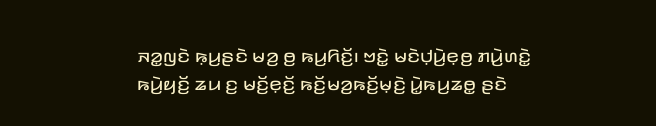ꤏꤤ꤭ꤜꤢꤧ ꤒ꤫ꤣ꤬ꤔꤢꤧ ꤗꤤ꤬ ꤥ꤬ ꤒꤣ꤬ꤖꤢꤩ꤬꤯ ꤠꤢꤧ꤭ ꤗꤢꤧꤓ꤫ꤣꤧ꤬ꤕ꤫ꤥ꤬ ꤊꤣꤧ꤬ꤛꤢꤧ꤭ ꤒꤣꤧ꤬ꤟꤢꤩ꤬ ꤘꤣ ꤢ꤬ ꤗꤢꤩ꤬ꤕ꤫ꤢꤩ꤬ ꤒꤢꤩ꤬ꤗꤤ꤬ꤒꤢꤩ꤬ꤗ꤫ꤢꤧ꤬ ꤣꤧ꤭ꤒꤣ꤬ꤘꤥ꤭ ꤔꤢꤧ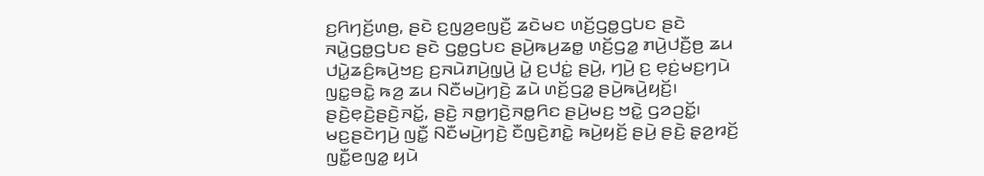ꤢ꤬ꤖꤚꤢꤩ꤬ꤛꤥ꤬, ꤔꤢꤧ ꤢ꤬ꤜꤤ꤬ꤕꤜꤢꤪ꤬ ꤘꤢꤧꤗꤢ ꤛꤢꤩ꤬ꤞꤥ꤭ꤞꤝꤢ ꤔꤢꤧ ꤏꤣꤧ꤭ꤞꤥ꤭ꤞꤝꤢ ꤔꤢꤧ ꤞꤥ꤭ꤞꤝꤢ ꤔꤣꤧ꤬ꤒꤣ꤬ꤘꤥ꤭ ꤛꤢꤩ꤬ꤞꤤ꤭ ꤊꤣꤧ꤬ꤓꤢꤪ꤬ꤥ꤬ ꤘꤣ ꤓꤣꤧ꤭ꤘꤢꤨ꤬ꤒꤣꤧ꤬ꤠꤢ꤬ ꤢ꤬ꤏꤣꤧꤊꤣꤧ꤬ꤜ꤫ꤣꤧ꤬ ꤣꤧ꤭ ꤢ꤬ꤓꤢꤦ꤭ ꤔꤣꤧ꤬, ꤚꤣꤧ꤬ ꤢ꤬ ꤕ꤫ꤢꤦ꤬ꤗꤢ꤬ꤚꤣꤧ ꤜꤢ꤭ꤋꤢꤧ꤭ ꤒꤤ꤬ ꤘꤣ ꤡꤢꤪꤗꤣꤧ꤬ꤚꤢꤧ꤬ ꤘꤣꤧ ꤛꤢꤩ꤬ꤞꤤ꤭ ꤔꤣꤧ꤬ꤒꤣꤧ꤬ꤟꤢꤩ꤬꤯
ꤔꤢꤧ꤬ꤕ꤫ꤢꤧ꤬ꤔꤢꤧ꤬ꤏꤢꤩ꤭, ꤔꤢꤧ꤬ ꤏꤥ꤭ꤚꤢꤧ꤬ꤏꤥ꤭ꤖꤢ ꤔꤣꤧ꤬ꤗꤢ꤬ ꤠꤢꤧ꤭ ꤞꤤꤑꤢꤩ꤭꤯ ꤗꤢ꤬ꤔꤢꤧꤚꤣꤧ꤬ ꤜꤢꤪ꤭ ꤡꤢꤪꤗꤣꤧ꤬ꤚꤢꤧ꤬ ꤢꤪꤜꤢꤧ꤬ꤊꤢꤧ꤭ ꤒꤣꤧ꤬ꤟꤢꤩ꤬ ꤔꤣꤧ꤬ ꤔꤢꤧ꤬ ꤔ꤫ꤤ꤬ꤙꤢꤩ꤬ ꤜꤢꤪ꤭ꤕꤜꤤ꤭ ꤟꤣꤧ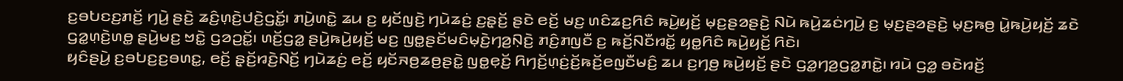ꤢ꤬ꤋꤝꤢꤢ꤬ꤊꤢꤩ꤬ ꤚꤣꤧ꤬ ꤔꤢꤧ꤬ ꤘꤢꤨ꤬ꤛ꤫ꤢꤧ꤬ꤓꤢꤧ꤬ꤞꤢꤩ꤭꤯ ꤊꤣꤧ꤬ꤛꤢꤧ꤭ ꤘꤣ ꤢ꤬ ꤟꤢꤩꤜꤢꤧ꤬ ꤚꤣꤧꤘꤢꤦ꤬ ꤢ꤬ꤔ꤫ꤢꤩ꤬ ꤔꤢꤧ ꤕꤢꤩ꤬ ꤗꤢ꤬ ꤛꤢꤨꤘꤢ꤬ꤖꤢꤨ ꤒꤣꤧ꤬ꤟꤢꤩ꤬ ꤗ꤫ꤢ꤬ꤔꤤꤔꤢꤧ꤬ ꤡꤣꤧ ꤒꤣꤧ꤬ꤘꤢꤦꤚꤣꤧ꤬ ꤢ꤬ ꤗ꤫ꤢ꤬ꤔꤤꤔꤢꤧ꤬ ꤗ꤫ꤢ꤬ꤒꤥ꤬ ꤣꤧ꤭ꤒꤣꤧ꤬ꤟꤢꤩ꤬ ꤘꤢꤧ ꤞꤤ꤭ꤛ꤫ꤢꤧ꤬ꤛꤥ꤭ ꤔꤣꤧ꤬ꤗꤢ꤬ ꤠꤢꤧ꤭ ꤞꤤꤑꤢꤩ꤭꤯ ꤛꤢꤩ꤬ꤞꤤ꤭ ꤔꤣꤧ꤬ꤒꤣꤧ꤬ꤟꤢꤩ꤬ ꤗꤢ꤬ ꤜꤥ꤭ꤔꤢꤩꤗꤢꤨꤗ꤫ꤢꤧ꤬ꤚꤤ꤬ꤡ꤫ꤢꤧ꤬ ꤊꤢꤨ꤬ꤊꤜꤢꤪ ꤢ꤬ ꤒꤢꤩ꤬ꤡꤢꤪꤙꤢꤩ꤭ ꤟꤥ꤭ꤖꤢꤨ ꤒꤣꤧ꤬ꤟꤢꤩ꤬ ꤖꤢꤧ꤯
ꤟꤢꤨꤔꤣꤧ꤬ ꤢ꤬ꤋꤝꤢ꤬ꤢ꤬ꤋꤛꤢ꤭, ꤕꤢꤩ꤬ ꤔ꤫ꤢꤩ꤬ꤙꤢꤧ꤬ꤡꤢꤩ꤬ ꤚꤣꤧꤘꤢꤦ꤬ ꤕꤢꤩ꤬ ꤟꤢꤩꤏꤥ꤬ꤘꤥ꤬ꤔꤢꤧ꤭ ꤜꤥ꤭ꤕ꤫ꤢꤩ꤬ ꤖꤚꤢꤩ꤬ꤛ꤫ꤢꤦ꤬ꤢꤩ꤬ꤒꤢꤩ꤬ꤕꤜꤢꤪꤗꤢꤨ꤬ ꤘꤣ ꤢ꤬ꤚꤥ꤬ ꤒꤣꤧ꤬ꤟꤢꤩ꤬ ꤔꤢꤧ ꤞꤤ꤭ꤚꤤ꤬ꤞꤤ꤭ꤊꤢꤧ꤭꤯ ꤙꤣꤧ ꤞꤤ꤭ ꤋꤢꤧꤙꤢꤩ꤬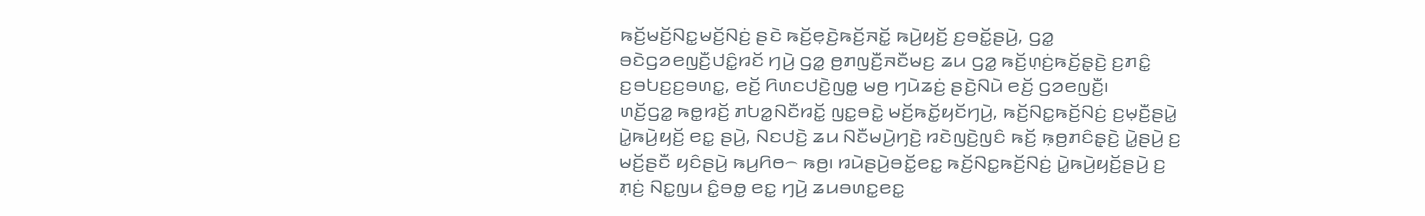ꤒꤢꤩ꤬ꤗꤢꤩ꤬ꤡꤢ꤭ꤗꤢꤩ꤬ꤡꤢꤦ꤬ ꤔꤢꤧ ꤒꤢꤩ꤬ꤕ꤫ꤢꤧ꤬ꤒꤢꤩ꤬ꤏꤢꤩ꤭ ꤒꤣꤧ꤬ꤟꤢꤩ꤬ ꤢ꤬ꤋꤢꤩ꤭ꤔꤣꤧ꤬, ꤞꤤ꤭ ꤋꤢꤧꤞꤤꤕꤜꤢꤪ꤬ꤓꤢꤨ꤭ꤙꤢꤩ ꤚꤣꤧ꤬ ꤞꤤ꤭ ꤥ꤬ꤊꤜꤢꤪ꤬ꤏꤢꤪꤗꤢ꤬ ꤘꤣ ꤞꤤ꤭ ꤒꤢꤩ꤬ꤛ꤫ꤢꤦ꤬ꤒꤢꤩ꤬ꤔ꤫ꤢꤧ꤬ ꤢ꤬ꤊꤢꤨ꤭ ꤢ꤬ꤋꤝꤢ꤬ꤢ꤬ꤋꤛꤢ꤭, ꤕꤢꤩ꤬ ꤖꤛꤢꤓꤢꤧ꤬ꤜꤥ꤭ ꤗꤥ꤬ ꤚꤣꤧꤘꤢꤦ꤬ ꤔꤢꤧ꤬ꤡꤣꤧ ꤕꤢꤩ꤬ ꤞꤤꤕꤜꤢꤪ꤬꤯
ꤛꤢꤩ꤬ꤞꤤ꤭ ꤒꤥ꤭ꤙꤢꤩ꤬ ꤊꤝꤤ꤭ꤡꤢꤪꤙꤢꤩ꤭ ꤜꤢ꤭ꤋꤢꤧ꤭ ꤗꤢꤩ꤬ꤒꤢꤩ꤭ꤟꤢꤩꤚꤣꤧ꤬, ꤒꤢꤩ꤬ꤡꤢ꤭ꤒꤢꤩ꤬ꤡꤢꤦ꤬ ꤢ꤬ꤗ꤫ꤢꤪ꤬ꤔꤣꤧ꤭ ꤣꤧ꤭ꤒꤣꤧ꤬ꤟꤢꤩ꤬ ꤕꤢ꤭ ꤔꤣꤧ꤬, ꤡꤢꤓꤢꤧ꤬ ꤘꤣ ꤡꤢꤪꤗꤣꤧ꤬ꤚꤢꤧ꤬ ꤙꤢꤧꤜꤢꤧ꤬ꤜꤢꤨ ꤒꤢꤩ꤬ ꤒ꤫ꤥ꤬ꤊꤢꤨꤔ꤫ꤢꤧ꤬ ꤣꤧ꤭ꤔꤣꤧ꤬ ꤢ꤬ ꤗꤢꤩ꤬ꤔꤢꤪ ꤟꤢꤨꤔꤣꤧ꤬ ꤒꤣ꤬ꤖꤥ꤮ ꤒꤥ꤬꤯ ꤙꤣꤧꤔꤣꤧ꤬ꤋꤢꤩ꤭ꤕꤢ꤭ ꤒꤢꤩ꤬ꤡꤢ꤭ꤒꤢꤩ꤬ꤡꤢꤦ꤬ ꤣꤧ꤭ꤒꤣꤧ꤬ꤟꤢꤩ꤬ꤔꤣꤧ꤬ ꤢ꤬ ꤊ꤫ꤢꤦ꤬ ꤡꤢ꤭ꤜꤣ ꤢꤨ꤭ꤋꤥ꤭ ꤕꤢ꤭ ꤚꤣꤧ꤬ ꤘꤣꤋꤛꤢ꤭ꤕꤢ꤭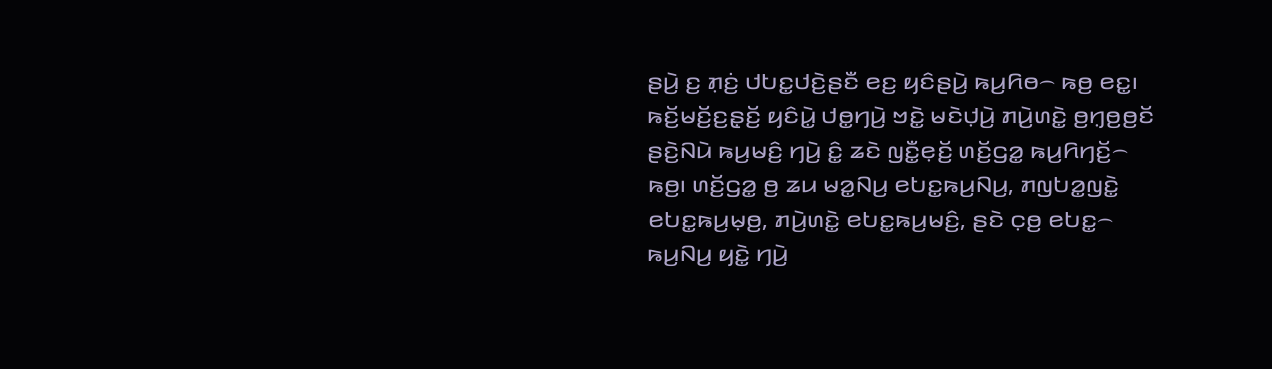ꤔꤣꤧ꤬ ꤢ꤬ ꤊ꤫ꤢꤦ꤬ ꤓꤝꤢ꤭ꤓꤢꤧ꤬ꤔꤢꤪ ꤕꤢ꤬ ꤟꤢꤨꤔꤣꤧ꤬ ꤒꤣ꤬ꤖꤥ꤮ ꤒꤥ꤬ ꤕꤢ꤭꤯
ꤒꤢꤩ꤬ꤗꤢꤩ꤬ꤢ꤬ꤔ꤫ꤢꤩ꤬ ꤟꤢꤨꤣꤧ꤭ ꤓꤥ꤭ꤚꤣꤧ꤬ ꤠꤢꤧ꤭ ꤗꤢꤧꤓ꤫ꤣꤧ꤬ ꤊꤣꤧ꤬ꤛꤢꤧ꤭ ꤥ꤬ꤚ꤫ꤥ꤬ꤥ꤬ꤢꤩ ꤔꤢꤧ꤬ꤡꤣꤧ ꤒꤣ꤬ꤗꤢꤨ꤬ ꤚꤣꤧ꤬ ꤢꤨ꤭ ꤘꤢꤧ ꤜꤢꤪ꤭ꤕ꤫ꤢꤩ꤬ ꤛꤢꤩ꤬ꤞꤤ꤭ ꤒꤣ꤬ꤖꤚꤢꤩ꤬꤮ ꤒꤥ꤬꤯ ꤛꤢꤩ꤬ꤞꤤ꤭ ꤥ꤬ ꤘꤣ ꤗꤤ꤭ꤡꤣ꤬ ꤕꤝꤢ꤭ꤒꤣ꤬ꤡꤣ꤬, ꤊꤜꤝꤤ꤭ꤜꤢꤧ꤭ ꤕꤝꤢ꤭ꤒꤣ꤬ꤗ꤫ꤥ꤬, ꤊꤣꤧ꤬ꤛꤢꤧ꤭ ꤕꤝꤢ꤭ꤒꤣ꤬ꤗꤢꤨ꤬, ꤔꤢꤧ ꤍ꤫ꤥ꤬ ꤕꤝꤢ꤭꤮ ꤒꤣ꤬ꤡꤣ꤬ ꤟꤢꤧ꤭ ꤚꤣꤧ꤬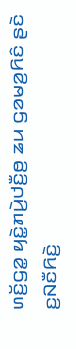ꤛꤢꤩ꤬ꤞꤤ꤭ ꤟꤢꤧ꤭ꤊꤣꤧ꤬ꤓꤢꤪ꤬ꤥ꤬ ꤘꤣ ꤞꤤꤗꤤ꤬ꤖꤢꤨ ꤔꤢꤧ ꤢ꤬ꤡꤢꤪꤖꤢꤧ꤬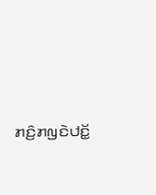ꤊꤢꤨ꤬ꤊꤜꤢꤧꤓꤢꤩ꤭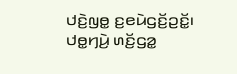ꤓꤢꤧ꤬ꤜꤥ꤭ ꤢ꤬ꤕꤣꤧꤞꤢꤩ꤬ꤑꤢꤩ꤭꤯ ꤓꤥ꤭ꤚꤣꤧ꤬ ꤛꤢꤩ꤬ꤞꤤ꤭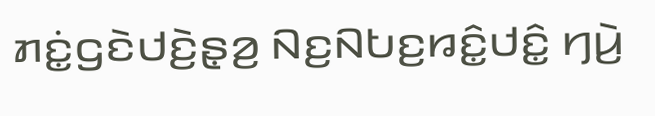ꤊꤢꤦ꤭ꤞꤢꤧꤓꤢꤧ꤬ꤔ꤫ꤤ꤬ ꤡꤢ꤬ꤡꤝꤢ꤬ꤙꤢꤨ꤭ꤓꤢꤨ꤭ ꤚꤣꤧ꤬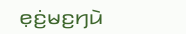ꤕ꤫ꤢꤦ꤬ꤗꤢ꤬ꤚꤣꤧ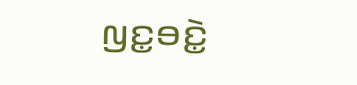ꤜꤢ꤭ꤋꤢꤧ꤭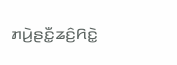ꤊꤣꤧ꤬ꤔꤢꤪ꤭ꤘꤢꤨ꤬ꤖꤢꤧ꤭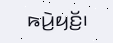ꤒꤣꤧ꤬ꤟꤢꤩ꤬꤯